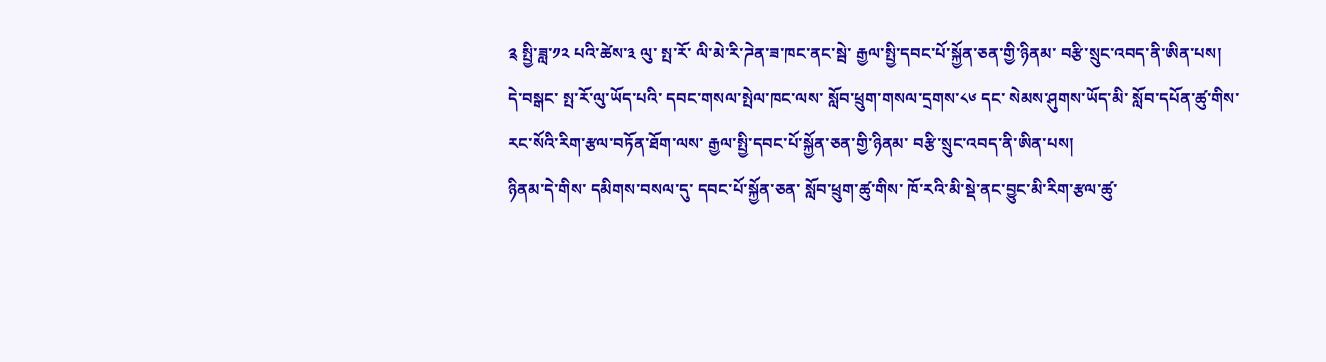༉ སྤྱི་ཟླ་༡༢ པའི་ཚེས་༣ ལུ་ སྤ་རོ་ ལི་མེ་རི་ཌེན་ཟ་ཁང་ནང་སྦེ་ རྒྱལ་སྤྱི་དབང་པོ་སྐྱོན་ཅན་གྱི་ཉིནམ་ བརྩི་སྲུང་འབད་ནི་ཨིན་པས།
དེ་བསྒང་ སྤ་རོ་ལུ་ཡོད་པའི་ དབང་གསལ་སྤེལ་ཁང་ལས་ སློབ་ཕྲུག་གསལ་དྲགས་༨༦ དང་ སེམས་ཤུགས་ཡོད་མི་ སློབ་དཔོན་ཚུ་གིས་ རང་སོའི་རིག་རྩལ་བཏོན་ཐོག་ལས་ རྒྱལ་སྤྱི་དབང་པོ་སྐྱོན་ཅན་གྱི་ཉིནམ་ བརྩི་སྲུང་འབད་ནི་ཨིན་པས།
ཉིནམ་དེ་གིས་ དམིགས་བསལ་དུ་ དབང་པོ་སྐྱོན་ཅན་ སློབ་ཕྲུག་ཚུ་གིས་ ཁོ་རའི་མི་སྡེ་ནང་བྱུང་མི་རིག་རྩལ་ཚུ་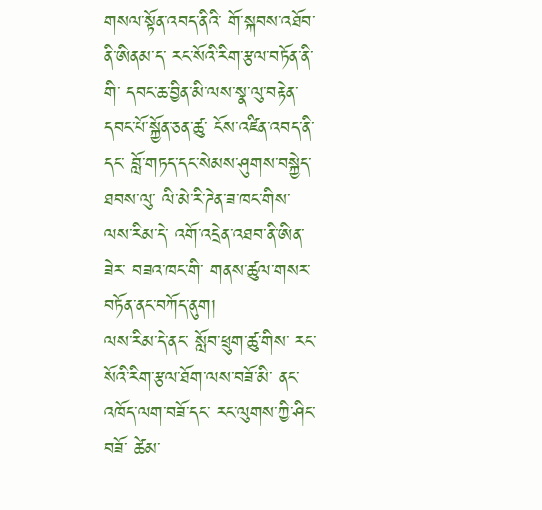གསལ་སྟོན་འབད་ནིའི་ གོ་སྐབས་འཐོབ་ནི་ཨིནམ་ད་ རང་སོའི་རིག་རྩལ་བཏོན་ནི་གི་ དབང་ཆ་བྱིན་མི་ལས་སྣ་ལུ་བརྟེན་ དབང་པོ་སྐྱོན་ཅན་ཚུ་ ངོས་འཛིན་འབད་ནི་དང་ བློ་གཏད་དང་སེམས་ཤུགས་བསྐྱེད་ཐབས་ལུ་ ལི་མེ་རི་ཌེན་ཟ་ཁང་གིས་ ལས་རིམ་དེ་ འགོ་འདྲེན་འཐབ་ནི་ཨིན་ཟེར་ བཟའ་ཁང་གི་ གནས་ཚུལ་གསར་བཏོན་ནང་བཀོད་ནུག།
ལས་རིམ་དེ་ནང་ སློབ་ཕྲུག་ཚུ་གིས་ རང་སོའི་རིག་རྩལ་ཐོག་ལས་བཟོ་མི་ ནང་འཁོད་ལག་བཟོ་དང་ རང་ལུགས་ཀྱི་ཤིང་བཟོ་ ཚེམ་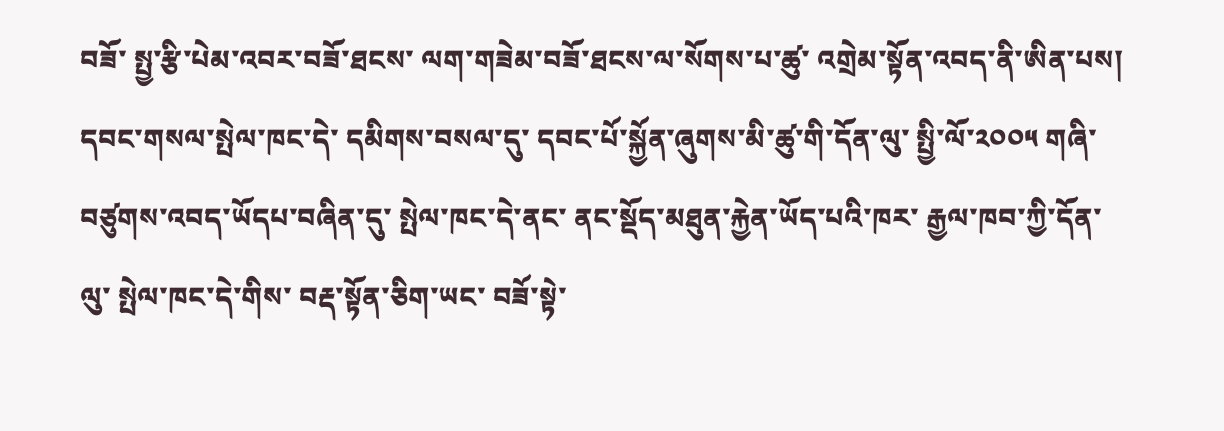བཟོ་ སྤྱ་རྩི་པེམ་འབར་བཟོ་ཐངས་ ལག་གཟེམ་བཟོ་ཐངས་ལ་སོགས་པ་ཚུ་ འགྲེམ་སྟོན་འབད་ནི་ཨིན་པས།
དབང་གསལ་སྤེལ་ཁང་དེ་ དམིགས་བསལ་དུ་ དབང་པོ་སྐྱོན་ཞུགས་མི་ཚུ་གི་དོན་ལུ་ སྤྱི་ལོ་༢༠༠༥ གཞི་བཙུགས་འབད་ཡོདཔ་བཞིན་དུ་ སྤེལ་ཁང་དེ་ནང་ ནང་སྡོད་མཐུན་རྐྱེན་ཡོད་པའི་ཁར་ རྒྱལ་ཁབ་ཀྱི་དོན་ལུ་ སྤེལ་ཁང་དེ་གིས་ བརྡ་སྟོན་ཅིག་ཡང་ བཟོ་སྟེ་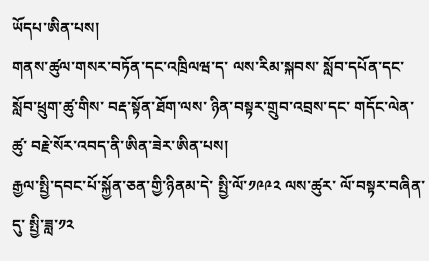ཡོདཔ་ཨིན་པས།
གནས་ཚུལ་གསར་བཏོན་དང་འཁྲིལཝ་ད་ ལས་རིམ་སྐབས་ སློབ་དཔོན་དང་ སློབ་ཕྲུག་ཚུ་གིས་ བརྡ་སྟོན་ཐོག་ལས་ ཉིན་བསྟར་གྲུབ་འབྲས་དང་ གདོང་ལེན་ཚུ་ བརྗེ་སོར་འབད་ནི་ཨིན་ཟེར་ཨིན་པས།
རྒྱལ་སྤྱི་དབང་པོ་སྐྱོན་ཅན་གྱི་ཉིནམ་དེ་ སྤྱི་ལོ་༡༩༩༢ ལས་ཚུར་ ལོ་བསྟར་བཞིན་དུ་ སྤྱི་ཟླ་༡༢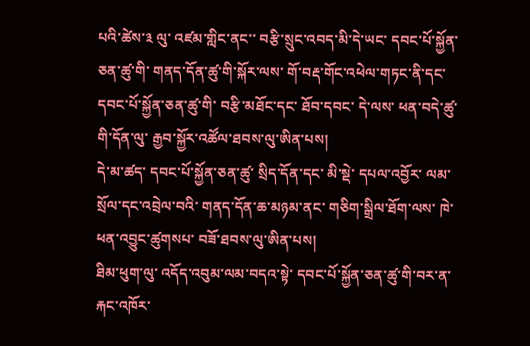པའི་ཚེས་༣ ལུ་ འཛམ་གླིང་ནང་་ བརྩི་སྲུང་འབད་མི་དེ་ཡང་ དབང་པོ་སྐྱོན་ཅན་ཚུ་གི་ གནད་དོན་ཚུ་གི་སྐོར་ལས་ གོ་བརྡ་གོང་འཕེལ་གཏང་ནི་དང་ དབང་པོ་སྐྱོན་ཅན་ཚུ་གི་ བརྩི་མཐོང་དང་ ཐོབ་དབང་ དེ་ལས་ ཕན་བདེ་ཚུ་གི་དོན་ལུ་ རྒྱབ་སྐྱོར་འཚོལ་ཐབས་ལུ་ཨིན་པས།
དེ་མ་ཚད་ དབང་པོ་སྐྱོན་ཅན་ཚུ་ སྲིད་དོན་དང་ མི་སྡེ་ དཔལ་འབྱོར་ ལམ་སྲོལ་དང་འབྲེལ་བའི་ གནད་དོན་ཆ་མཉམ་ནང་ གཅིག་སྒྲིལ་ཐོག་ལས་ ཁེ་ཕན་འབྱུང་ཚུགསཔ་ བཟོ་ཐབས་ལུ་ཨིན་པས།
ཐིམ་ཕུག་ལུ་ འདོད་འབུམ་ལམ་བདའ་སྟེ་ དབང་པོ་སྐྱོན་ཅན་ཚུ་གི་བར་ན་ རྐང་འཁོར་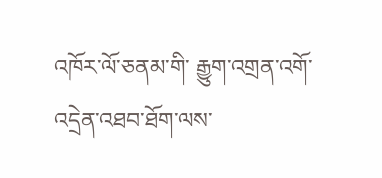འཁོར་ལོ་ཅནམ་གི་ རྒྱུག་འགྲན་འགོ་འདྲེན་འཐབ་ཐོག་ལས་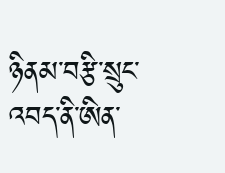ཉིནམ་བརྩི་སྲུང་འབད་ནི་ཨིན་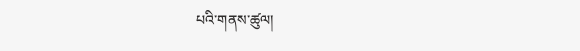པའི་གནས་ཚུལ།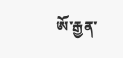ཨོ་རྒྱན་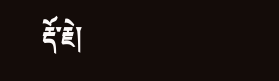རྡོ་རྗེ།